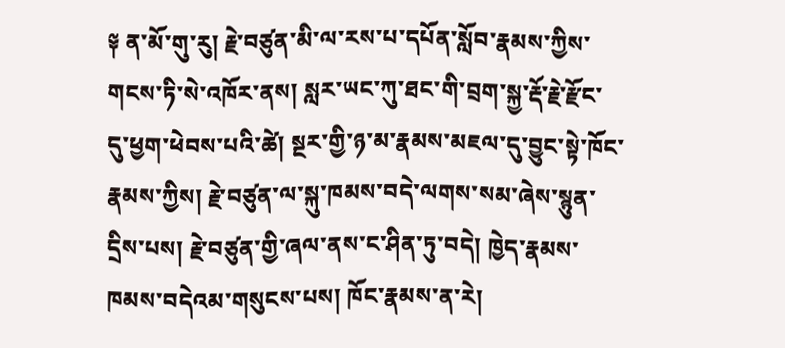༈ ན་མོ་གུ་རུ། རྗེ་བཙུན་མི་ལ་རས་པ་དཔོན་སློབ་རྣམས་ཀྱིས་གངས་ཏི་སེ་འཁོར་ནས། སླར་ཡང་ཀུ་ཐང་གི་བྲག་སྐྱ་རྡོ་རྗེ་རྫོང་དུ་ཕྱག་ཕེབས་པའི་ཚེ། སྔར་གྱི་ཉ་མ་རྣམས་མཇལ་དུ་བྱུང་སྟེ་ཁོང་རྣམས་ཀྱིས། རྗེ་བཙུན་ལ་སྐུ་ཁམས་བདེ་ལགས་སམ་ཞེས་སྙུན་དྲིས་པས། རྗེ་བཙུན་གྱི་ཞལ་ནས་ང་ཤིན་ཏུ་བདེ། ཁྱེད་རྣམས་ཁམས་བདེའམ་གསུངས་པས། ཁོང་རྣམས་ན་རེ།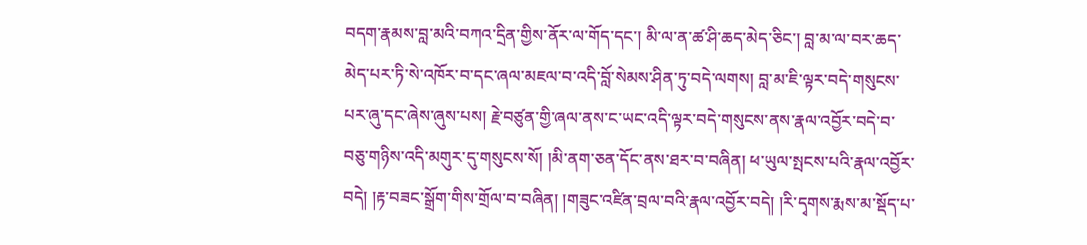བདག་རྣམས་བླ་མའི་བཀའ་དྲིན་གྱིས་ནོར་ལ་གོད་དང་། མི་ལ་ན་ཚ་ཤི་ཆད་མེད་ཅིང་། བླ་མ་ལ་བར་ཆད་མེད་པར་ཏི་སེ་འཁོར་བ་དང་ཞལ་མཇལ་བ་འདི་བློ་སེམས་ཤིན་ཏུ་བདེ་ལགས། བླ་མ་ཇི་ལྟར་བདེ་གསུངས་པར་ཞུ་དང་ཞེས་ཞུས་པས། རྗེ་བཙུན་གྱི་ཞལ་ནས་ང་ཡང་འདི་ལྟར་བདེ་གསུངས་ནས་རྣལ་འབྱོར་བདེ་བ་བཅུ་གཉིས་འདི་མགུར་དུ་གསུངས་སོ། །མི་ནག་ཅན་དོང་ནས་ཐར་བ་བཞིན། ཕ་ཡུལ་སྤངས་པའི་རྣལ་འབྱོར་བདེ། །རྟ་བཟང་སྒྲོག་གིས་གྲོལ་བ་བཞིན། །གཟུང་འཛིན་བྲལ་བའི་རྣལ་འབྱོར་བདེ། །རི་དྭགས་རྨས་མ་སྡོད་པ་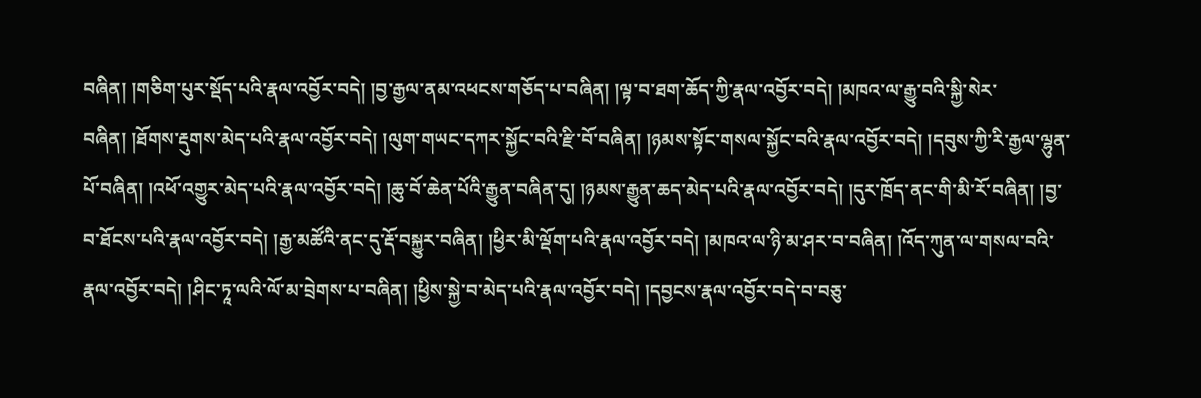བཞིན། །གཅིག་པུར་སྡོད་པའི་རྣལ་འབྱོར་བདེ། །བྱ་རྒྱལ་ནམ་འཕངས་གཅོད་པ་བཞིན། །ལྟ་བ་ཐག་ཆོད་ཀྱི་རྣལ་འབྱོར་བདེ། །མཁའ་ལ་རྒྱུ་བའི་སྐྱི་སེར་བཞིན། །ཐོགས་རྡུགས་མེད་པའི་རྣལ་འབྱོར་བདེ། །ལུག་གཡང་དཀར་སྐྱོང་བའི་རྫི་བོ་བཞིན། །ཉམས་སྟོང་གསལ་སྐྱོང་བའི་རྣལ་འབྱོར་བདེ། །དབུས་ཀྱི་རི་རྒྱལ་ལྷུན་པོ་བཞིན། །འཕོ་འགྱུར་མེད་པའི་རྣལ་འབྱོར་བདེ། །ཆུ་བོ་ཆེན་པོའི་རྒྱུན་བཞིན་དུ། །ཉམས་རྒྱུན་ཆད་མེད་པའི་རྣལ་འབྱོར་བདེ། །དུར་ཁྲོད་ནང་གི་མི་རོ་བཞིན། །བྱ་བ་ཐོངས་པའི་རྣལ་འབྱོར་བདེ། །རྒྱ་མཚོའི་ནང་དུ་རྡོ་བསྐྱུར་བཞིན། །ཕྱིར་མི་ལྡོག་པའི་རྣལ་འབྱོར་བདེ། །མཁའ་ལ་ཉི་མ་ཤར་བ་བཞིན། །འོད་ཀུན་ལ་གསལ་བའི་རྣལ་འབྱོར་བདེ། །ཤིང་ཏཱ་ལའི་ལོ་མ་བྲེགས་པ་བཞིན། །ཕྱིས་སྐྱེ་བ་མེད་པའི་རྣལ་འབྱོར་བདེ། །དབྱངས་རྣལ་འབྱོར་བདེ་བ་བཅུ་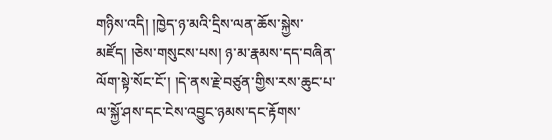གཉིས་འདི། །ཁྱེད་ཉ་མའི་དྲིས་ལན་ཆོས་སྐྱེས་མཛོད། །ཅེས་གསུངས་པས། ཉ་མ་རྣམས་དད་བཞིན་ལོག་སྟེ་སོང་ངོ་། །དེ་ནས་རྗེ་བཙུན་གྱིས་རས་ཆུང་པ་ལ་སྐྱོ་ཤས་དང་ངེས་འབྱུང་ཉམས་དང་རྟོགས་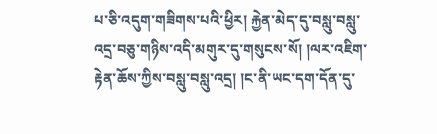པ་ཅི་འདུག་གཟིགས་པའི་ཕྱིར། རྐྱེན་མེད་དུ་བསླུ་བསླུ་འདྲ་བཅུ་གཉིས་འདི་མགུར་དུ་གསུངས་སོ། །ལར་འཇིག་རྟེན་ཆོས་ཀྱིས་བསླུ་བསླུ་འདྲ། །ང་ནི་ཡང་དག་དོན་དུ་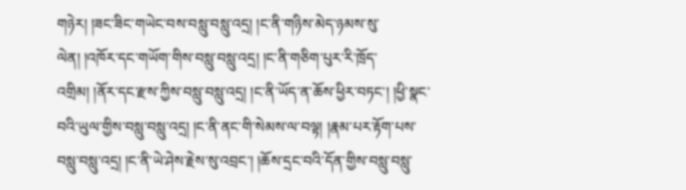གཉེར། །ཟང་ཟིང་གཡེང་བས་བསླུ་བསླུ་འདྲ། །ང་ནི་གཉིས་མེད་ཉམས་སུ་ལེན། །འཁོར་དང་གཡོག་གིས་བསླུ་བསླུ་འདྲ། །ང་ནི་གཅིག་པུར་རི་ཁྲོད་འགྲིམ། །ནོར་དང་རྫས་ཀྱིས་བསླུ་བསླུ་འདྲ། །ང་ནི་ཡོད་ན་ཆོས་ཕྱིར་བཏང་། །ཕྱི་སྣང་བའི་ཡུལ་གྱིས་བསླུ་བསླུ་འདྲ། །ང་ནི་ནང་གི་སེམས་ལ་བལྟ། །རྣམ་པར་རྟོག་པས་བསླུ་བསླུ་འདྲ། །ང་ནི་ཡེ་ཤེས་རྗེས་སུ་འབྲང་། །ཆོས་དྲང་བའི་དོན་གྱིས་བསླུ་བསླུ་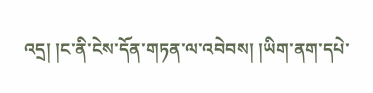འདྲ། །ང་ནི་ངེས་དོན་གཏན་ལ་འབེབས། །ཡིག་ནག་དཔེ་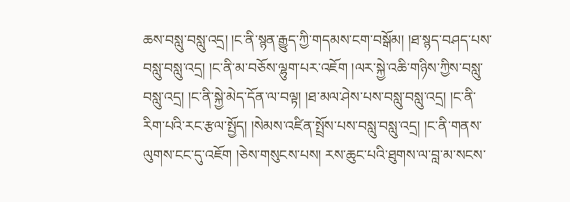ཆས་བསླུ་བསླུ་འདྲ། །ང་ནི་སྙན་རྒྱུད་ཀྱི་གདམས་ངག་བསྒོམ། །ཐ་སྙད་བཤད་པས་བསླུ་བསླུ་འདྲ། །ང་ནི་མ་བཅོས་ལྷུག་པར་འཇོག །ལར་སྐྱེ་འཆི་གཉིས་ཀྱིས་བསླུ་བསླུ་འདྲ། །ང་ནི་སྐྱེ་མེད་དོན་ལ་བལྟ། །ཐ་མལ་ཤེས་པས་བསླུ་བསླུ་འདྲ། །ང་ནི་རིག་པའི་རང་རྩལ་སྤྱོད། །སེམས་འཛིན་སྤྲོས་པས་བསླུ་བསླུ་འདྲ། །ང་ནི་གནས་ལུགས་ངང་དུ་འཇོག །ཅེས་གསུངས་པས། རས་ཆུང་པའི་ཐུགས་ལ་བླ་མ་སངས་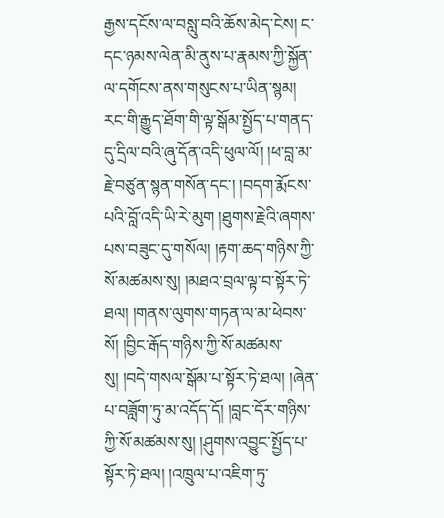རྒྱས་དངོས་ལ་བསླུ་བའི་ཆོས་མེད་ངེས། ང་དང་ཉམས་ལེན་མི་ནུས་པ་རྣམས་ཀྱི་སྐྱོན་ལ་དགོངས་ནས་གསུངས་པ་ཡིན་སྙམ། རང་གི་རྒྱུད་ཐོག་གི་ལྟ་སྒོམ་སྤྱོད་པ་གནད་དུ་དྲིལ་བའི་ཞུ་དོན་འདི་ཕུལ་ལོ། །ཕ་བླ་མ་རྗེ་བཙུན་སྙན་གསོན་དང་། །བདག་རྨོངས་པའི་བློ་འདི་ཡི་རེ་མུག །ཐུགས་རྗེའི་ཞགས་པས་བཟུང་དུ་གསོལ། །རྟག་ཆད་གཉིས་ཀྱི་སོ་མཚམས་སུ། །མཐའ་བྲལ་ལྟ་བ་སྟོར་ཏེ་ཐལ། །གནས་ལུགས་གཏན་ལ་མ་ཕེབས་སོ། །བྱིང་རྒོད་གཉིས་ཀྱི་སོ་མཚམས་སུ། །བདེ་གསལ་སྒོམ་པ་སྟོར་ཏེ་ཐལ། །ཞེན་པ་བཟློག་ཏུ་མ་འདོད་དོ། །བླང་དོར་གཉིས་ཀྱི་སོ་མཚམས་སུ། །ཤུགས་འབྱུང་སྤྱོད་པ་སྟོར་ཏེ་ཐལ། །འཁྲུལ་པ་འཇིག་ཏུ་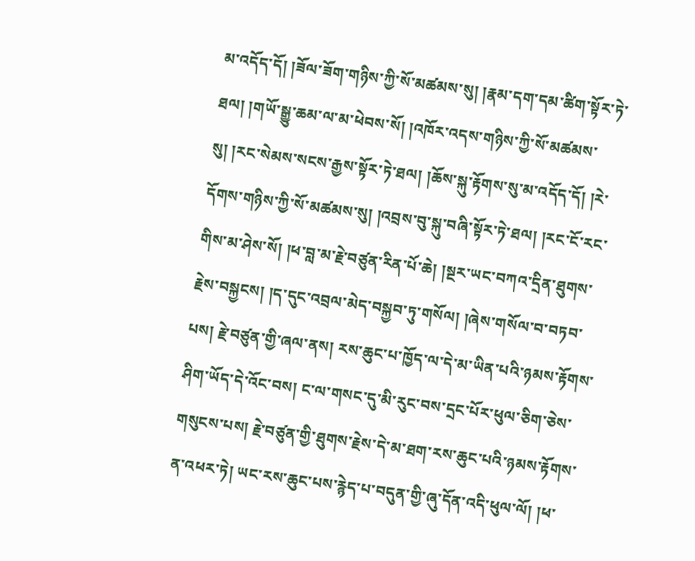མ་འདོད་དོ། །ཟོལ་ཟོག་གཉིས་ཀྱི་སོ་མཚམས་སུ། །རྣམ་དག་དམ་ཚིག་སྟོར་ཏེ་ཐལ། །གཡོ་སྒྱུ་ཆམ་ལ་མ་ཕེབས་སོ། །འཁོར་འདས་གཉིས་ཀྱི་སོ་མཚམས་སུ། །རང་སེམས་སངས་རྒྱས་སྟོར་ཏེ་ཐལ། །ཆོས་སྐུ་རྟོགས་སུ་མ་འདོད་དོ། །རེ་དོགས་གཉིས་ཀྱི་སོ་མཚམས་སུ། །འབྲས་བུ་སྐུ་བཞི་སྟོར་ཏེ་ཐལ། །རང་ངོ་རང་གིས་མ་ཤེས་སོ། །ཕ་བླ་མ་རྗེ་བཙུན་རིན་པོ་ཆེ། །སྔར་ཡང་བཀའ་དྲིན་ཐུགས་རྗེས་བསྐྱངས། །ད་དུང་འབྲལ་མེད་བསྐྱབ་ཏུ་གསོལ། །ཞེས་གསོལ་བ་བཏབ་པས། རྗེ་བཙུན་གྱི་ཞལ་ནས། རས་ཆུང་པ་ཁྱོད་ལ་དེ་མ་ཡིན་པའི་ཉམས་རྟོགས་ཤིག་ཡོད་དེ་འོང་བས། ང་ལ་གསང་དུ་མི་རུང་བས་དྲང་པོར་ཕུལ་ཅིག་ཅེས་གསུངས་པས། རྗེ་བཙུན་གྱི་ཐུགས་རྗེས་དེ་མ་ཐག་རས་ཆུང་པའི་ཉམས་རྟོགས་ན་འཕར་ཏེ། ཡང་རས་ཆུང་པས་རྙེད་པ་བདུན་གྱི་ཞུ་དོན་འདི་ཕུལ་ལོ། །ཕ་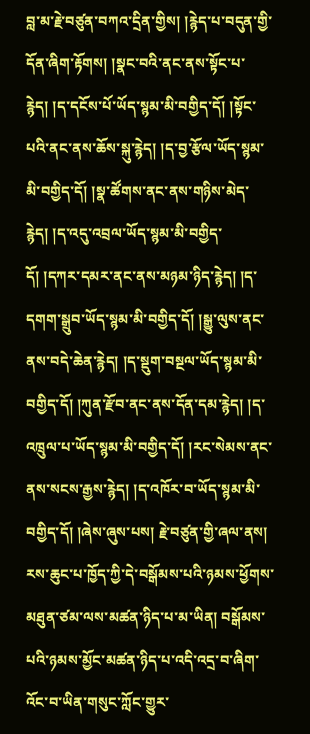བླ་མ་རྗེ་བཙུན་བཀའ་དྲིན་གྱིས། །རྙེད་པ་བདུན་གྱི་དོན་ཞིག་རྟོགས། །སྣང་བའི་ནང་ནས་སྟོང་པ་རྙེད། །ད་དངོས་པོ་ཡོད་སྙམ་མི་བགྱིད་དོ། །སྟོང་པའི་ནང་ནས་ཆོས་སྐུ་རྙེད། །ད་བྱ་རྩོལ་ཡོད་སྙམ་མི་བགྱིད་དོ། །སྣ་ཚོགས་ནང་ནས་གཉིས་མེད་རྙེད། །ད་འདུ་འབྲལ་ཡོད་སྙམ་མི་བགྱིད་དོ། །དཀར་དམར་ནང་ནས་མཉམ་ཉིད་རྙེད། །ད་དགག་སྒྲུབ་ཡོད་སྙམ་མི་བགྱིད་དོ། །སྒྱུ་ལུས་ནང་ནས་བདེ་ཆེན་རྙེད། །ད་སྡུག་བསྔལ་ཡོད་སྙམ་མི་བགྱིད་དོ། །ཀུན་རྫོབ་ནང་ནས་དོན་དམ་རྙེད། །ད་འཁྲུལ་པ་ཡོད་སྙམ་མི་བགྱིད་དོ། །རང་སེམས་ནང་ནས་སངས་རྒྱས་རྙེད། །ད་འཁོར་བ་ཡོད་སྙམ་མི་བགྱིད་དོ། །ཞེས་ཞུས་པས། རྗེ་བཙུན་གྱི་ཞལ་ནས། རས་ཆུང་པ་ཁྱོད་ཀྱི་དེ་བསྒོམས་པའི་ཉམས་ཕྱོགས་མཐུན་ཙམ་ལས་མཚན་ཉིད་པ་མ་ཡིན། བསྒོམས་པའི་ཉམས་མྱོང་མཚན་ཉིད་པ་འདི་འདྲ་བ་ཞིག་འོང་བ་ཡིན་གསུང་ཀློང་གྱུར་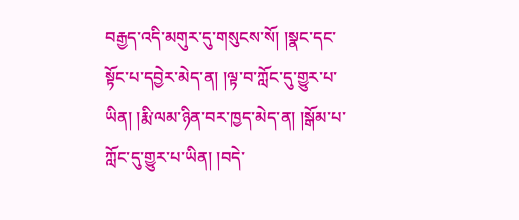བརྒྱད་འདི་མགུར་དུ་གསུངས་སོ། །སྣང་དང་སྟོང་པ་དབྱེར་མེད་ན། །ལྟ་བ་ཀློང་དུ་གྱུར་པ་ཡིན། །རྨི་ལམ་ཉིན་བར་ཁྱད་མེད་ན། །སྒོམ་པ་ཀློང་དུ་གྱུར་པ་ཡིན། །བདེ་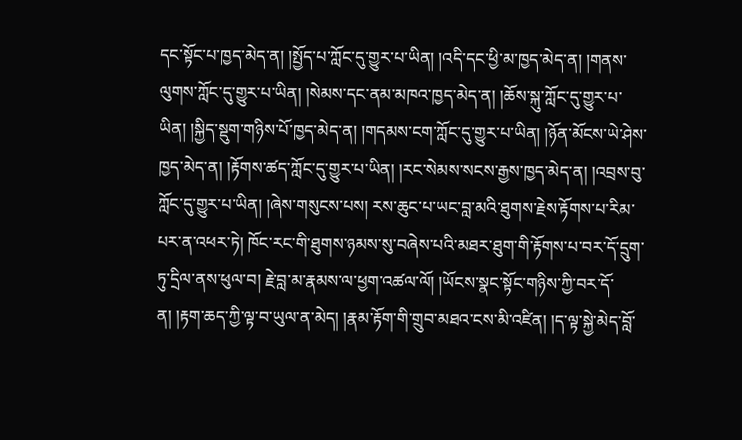དང་སྟོང་པ་ཁྱད་མེད་ན། །སྤྱོད་པ་ཀློང་དུ་གྱུར་པ་ཡིན། །འདི་དང་ཕྱི་མ་ཁྱད་མེད་ན། །གནས་ལུགས་ཀློང་དུ་གྱུར་པ་ཡིན། །སེམས་དང་ནམ་མཁའ་ཁྱད་མེད་ན། །ཆོས་སྐུ་ཀློང་དུ་གྱུར་པ་ཡིན། །སྐྱིད་སྡུག་གཉིས་པོ་ཁྱད་མེད་ན། །གདམས་ངག་ཀློང་དུ་གྱུར་པ་ཡིན། །ཉོན་མོངས་ཡེ་ཤེས་ཁྱད་མེད་ན། །རྟོགས་ཚད་ཀློང་དུ་གྱུར་པ་ཡིན། །རང་སེམས་སངས་རྒྱས་ཁྱད་མེད་ན། །འབྲས་བུ་ཀློང་དུ་གྱུར་པ་ཡིན། །ཞེས་གསུངས་པས། རས་ཆུང་པ་ཡང་བླ་མའི་ཐུགས་རྗེས་རྟོགས་པ་རིམ་པར་ན་འཕར་ཏེ། ཁོང་རང་གི་ཐུགས་ཉམས་སུ་བཞེས་པའི་མཐར་ཐུག་གི་རྟོགས་པ་བར་དོ་དྲུག་ཏུ་དྲིལ་ནས་ཕུལ་བ། རྗེ་བླ་མ་རྣམས་ལ་ཕྱག་འཚལ་ལོ། །ཡོངས་སྣང་སྟོང་གཉིས་ཀྱི་བར་དོ་ན། །རྟག་ཆད་ཀྱི་ལྟ་བ་ཡུལ་ན་མེད། །རྣམ་རྟོག་གི་གྲུབ་མཐའ་ངས་མི་འཛིན། །ད་ལྟ་སྐྱེ་མེད་བློ་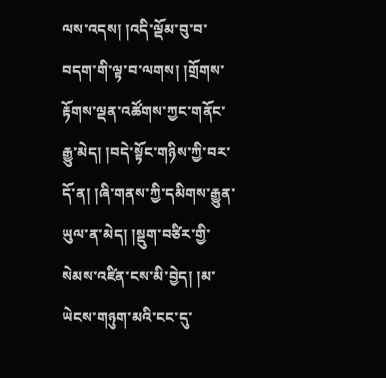ལས་འདས། །འདི་ལྡོམ་བུ་བ་བདག་གི་ལྟ་བ་ལགས། །གྲོགས་རྟོགས་ལྡན་འཚོགས་ཀྱང་གནོང་རྒྱུ་མེད། །བདེ་སྟོང་གཉིས་ཀྱི་བར་དོ་ན། །ཞི་གནས་ཀྱི་དམིགས་རྒྱུན་ཡུལ་ན་མེད། །སྡུག་བཙིར་གྱི་སེམས་འཛིན་ངས་མི་བྱེད། །མ་ཡེངས་གཉུག་མའི་ངང་དུ་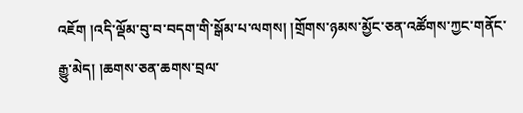འཇོག །འདི་ལྡོམ་བུ་བ་བདག་གི་སྒོམ་པ་ལགས། །གྲོགས་ཉམས་མྱོང་ཅན་འཚོགས་ཀྱང་གནོང་རྒྱུ་མེད། །ཆགས་ཅན་ཆགས་བྲལ་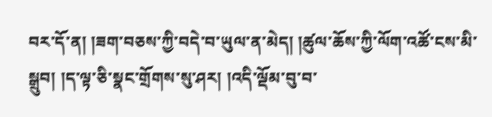བར་དོ་ན། །ཟག་བཅས་ཀྱི་བདེ་བ་ཡུལ་ན་མེད། །ཚུལ་ཆོས་ཀྱི་ལོག་འཚོ་ངས་མི་སྒྲུབ། །ད་ལྟ་ཅི་སྣང་གྲོགས་སུ་ཤར། །འདི་ལྡོམ་བུ་བ་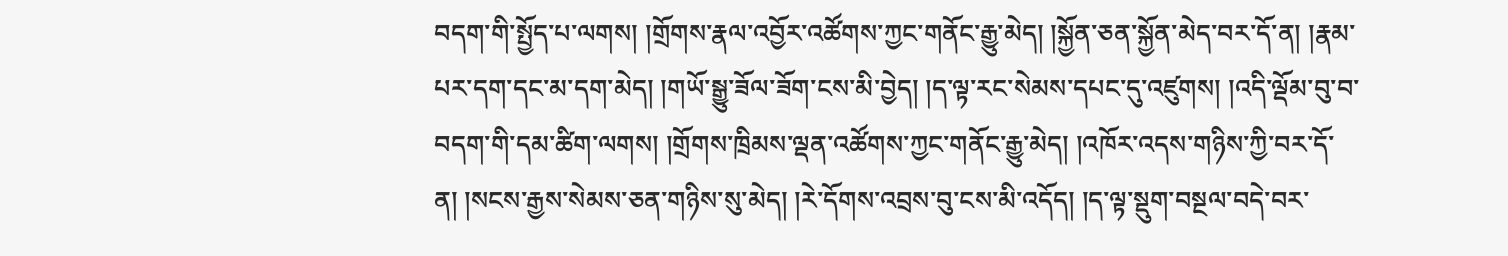བདག་གི་སྤྱོད་པ་ལགས། །གྲོགས་རྣལ་འབྱོར་འཚོགས་ཀྱང་གནོང་རྒྱུ་མེད། །སྐྱོན་ཅན་སྐྱོན་མེད་བར་དོ་ན། །རྣམ་པར་དག་དང་མ་དག་མེད། །གཡོ་སྒྱུ་ཟོལ་ཟོག་ངས་མི་བྱེད། །ད་ལྟ་རང་སེམས་དཔང་དུ་འཛུགས། །འདི་ལྡོམ་བུ་བ་བདག་གི་དམ་ཚིག་ལགས། །གྲོགས་ཁྲིམས་ལྡན་འཚོགས་ཀྱང་གནོང་རྒྱུ་མེད། །འཁོར་འདས་གཉིས་ཀྱི་བར་དོ་ན། །སངས་རྒྱས་སེམས་ཅན་གཉིས་སུ་མེད། །རེ་དོགས་འབྲས་བུ་ངས་མི་འདོད། །ད་ལྟ་སྡུག་བསྔལ་བདེ་བར་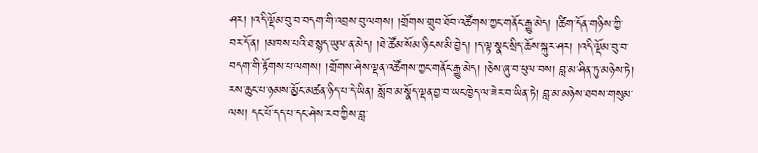ཤར། །འདི་ལྡོམ་བུ་བ་བདག་གི་འབྲས་བུ་ལགས། །གྲོགས་གྲུབ་ཐོབ་འཚོགས་ཀྱང་གནོང་རྒྱུ་མེད། །ཚིག་དོན་གཉིས་ཀྱི་བར་དོ་ན། །མཁས་པའི་ཐ་སྙད་ཡུལ་ན་མེད། །ཐེ་ཚོམ་སོམ་ཉི་ངས་མི་བྱེད། །ད་ལྟ་སྣང་སྲིད་ཆོས་སྐུར་ཤར། །འདི་ལྡོམ་བུ་བ་བདག་གི་རྟོགས་པ་ལགས། །གྲོགས་ཤེས་ལྡན་འཚོགས་ཀྱང་གནོང་རྒྱུ་མེད། །ཅེས་ཞུ་བ་ཕུལ་བས། བླ་མ་ཤིན་ཏུ་མཉེས་ཏེ། རས་ཆུང་པ་ཉམས་མྱོང་མཚན་ཉིད་པ་དེ་ཡིན། སློབ་མ་སྣོད་ལྡན་བྱ་བ་ཡང་ཁྱེད་ལ་ཟེར་བ་ཡིན་ཏེ། བླ་མ་མཉེས་ཐབས་གསུམ་ལས། དང་པོ་དད་པ་དང་ཤེས་རབ་ཀྱིས་བླ་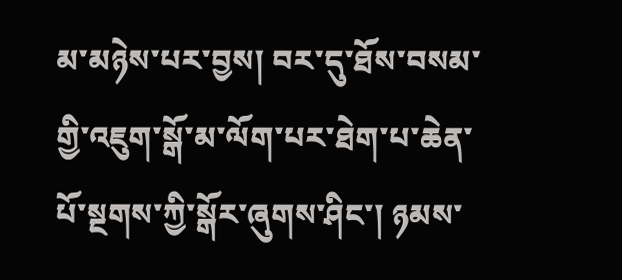མ་མཉེས་པར་བྱས། བར་དུ་ཐོས་བསམ་གྱི་འཇུག་སྒོ་མ་ལོག་པར་ཐེག་པ་ཆེན་པོ་སྔགས་ཀྱི་སྒོར་ཞུགས་ཤིང་། ཉམས་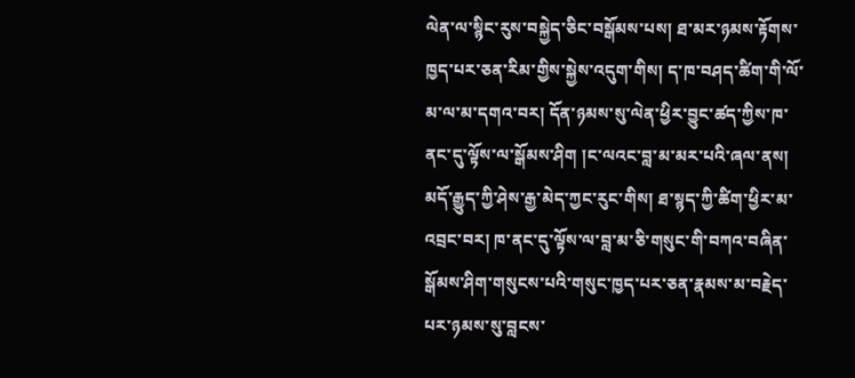ལེན་ལ་སྙིང་རུས་བསྐྱེད་ཅིང་བསྒོམས་པས། ཐ་མར་ཉམས་རྟོགས་ཁྱད་པར་ཅན་རིམ་གྱིས་སྐྱེས་འདུག་གིས། ད་ཁ་བཤད་ཚིག་གི་ལོ་མ་ལ་མ་དགའ་བར། དོན་ཉམས་སུ་ལེན་ཕྱིར་བྱུང་ཚད་ཀྱིས་ཁ་ནང་དུ་ལྟོས་ལ་སྒོམས་ཤིག །ང་ལའང་བླ་མ་མར་པའི་ཞལ་ནས། མདོ་རྒྱུད་ཀྱི་ཤེས་རྒྱ་མེད་ཀྱང་རུང་གིས། ཐ་སྙད་ཀྱི་ཚིག་ཕྱིར་མ་འབྲང་བར། ཁ་ནང་དུ་ལྟོས་ལ་བླ་མ་ཅི་གསུང་གི་བཀའ་བཞིན་སྒོམས་ཤིག་གསུངས་པའི་གསུང་ཁྱད་པར་ཅན་རྣམས་མ་བརྗེད་པར་ཉམས་སུ་བླངས་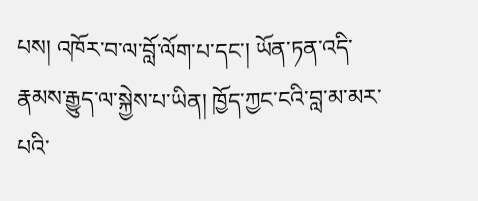པས། འཁོར་བ་ལ་བློ་ལོག་པ་དང་། ཡོན་ཏན་འདི་རྣམས་རྒྱུད་ལ་སྐྱེས་པ་ཡིན། ཁྱོད་ཀྱང་ངའི་བླ་མ་མར་པའི་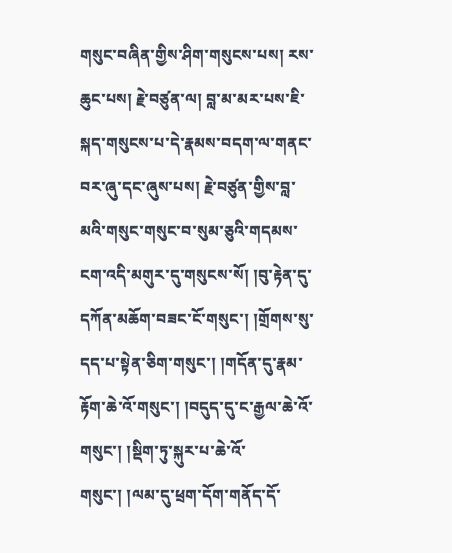གསུང་བཞིན་གྱིས་ཤིག་གསུངས་པས། རས་ཆུང་པས། རྗེ་བཙུན་ལ། བླ་མ་མར་པས་ཇི་སྐད་གསུངས་པ་དེ་རྣམས་བདག་ལ་གནང་བར་ཞུ་དང་ཞུས་པས། རྗེ་བཙུན་གྱིས་བླ་མའི་གསུང་གསུང་བ་སུམ་ཅུའི་གདམས་ངག་འདི་མགུར་དུ་གསུངས་སོ། །བུ་རྟེན་དུ་དཀོན་མཆོག་བཟང་ངོ་གསུང་། །གྲོགས་སུ་དད་པ་སྟེན་ཅིག་གསུང་། །གདོན་དུ་རྣམ་རྟོག་ཆེ་འོ་གསུང་། །བདུད་དུ་ང་རྒྱལ་ཆེ་འོ་གསུང་། །སྡིག་ཏུ་སྐུར་པ་ཆེ་འོ་གསུང་། །ལམ་དུ་ཕྲག་དོག་གནོད་དོ་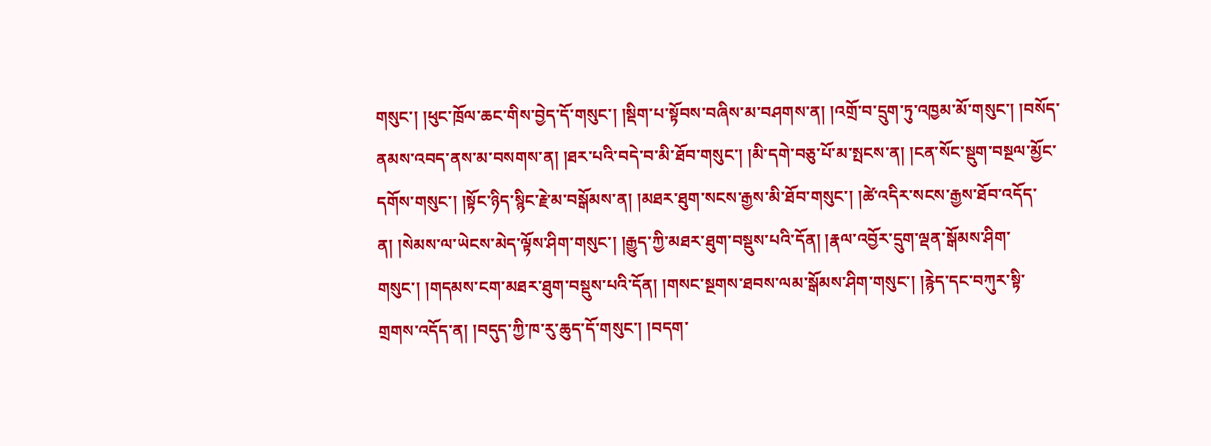གསུང་། །ཕུང་ཁྲོལ་ཆང་གིས་བྱེད་དོ་གསུང་། །སྡིག་པ་སྟོབས་བཞིས་མ་བཤགས་ན། །འགྲོ་བ་དྲུག་ཏུ་འཁྱམ་མོ་གསུང་། །བསོད་ནམས་འབད་ནས་མ་བསགས་ན། །ཐར་པའི་བདེ་བ་མི་ཐོབ་གསུང་། །མི་དགེ་བཅུ་པོ་མ་སྤངས་ན། །ངན་སོང་སྡུག་བསྔལ་མྱོང་དགོས་གསུང་། །སྟོང་ཉིད་སྙིང་རྗེ་མ་བསྒོམས་ན། །མཐར་ཐུག་སངས་རྒྱས་མི་ཐོབ་གསུང་། །ཚེ་འདིར་སངས་རྒྱས་ཐོབ་འདོད་ན། །སེམས་ལ་ཡེངས་མེད་ལྟོས་ཤིག་གསུང་། །རྒྱུད་ཀྱི་མཐར་ཐུག་བསྡུས་པའི་དོན། །རྣལ་འབྱོར་དྲུག་ལྡན་སྒོམས་ཤིག་གསུང་། །གདམས་ངག་མཐར་ཐུག་བསྡུས་པའི་དོན། །གསང་སྔགས་ཐབས་ལམ་སྒོམས་ཤིག་གསུང་། །རྙེད་དང་བཀུར་སྟི་གྲགས་འདོད་ན། །བདུད་ཀྱི་ཁ་རུ་ཆུད་དོ་གསུང་། །བདག་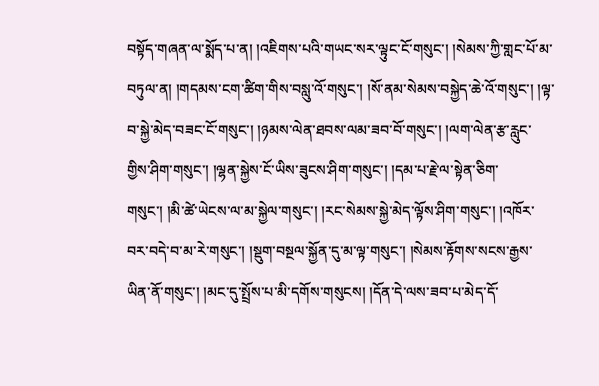བསྟོད་གཞན་ལ་སྨོད་པ་ན། །འཇིགས་པའི་གཡང་སར་ལྟུང་ངོ་གསུང་། །སེམས་ཀྱི་གླང་པོ་མ་བཏུལ་ན། །གདམས་ངག་ཚིག་གིས་བསླུ་འོ་གསུང་། །སོ་ནམ་སེམས་བསྐྱེད་ཆེ་འོ་གསུང་། །ལྟ་བ་སྐྱེ་མེད་བཟང་ངོ་གསུང་། །ཉམས་ལེན་ཐབས་ལམ་ཟབ་བོ་གསུང་། །ལག་ལེན་རྩ་རླུང་གྱིས་ཤིག་གསུང་། །ལྷན་སྐྱེས་ངོ་ཡིས་ཟུངས་ཤིག་གསུང་། །དམ་པ་རྗེ་ལ་སྟེན་ཅིག་གསུང་། །མི་ཚེ་ཡེངས་ལ་མ་སྐྱེལ་གསུང་། །རང་སེམས་སྐྱེ་མེད་ལྟོས་ཤིག་གསུང་། །འཁོར་བར་བདེ་བ་མ་རེ་གསུང་། །སྡུག་བསྔལ་སྐྱོན་དུ་མ་ལྟ་གསུང་། །སེམས་རྟོགས་སངས་རྒྱས་ཡིན་ནོ་གསུང་། །མང་དུ་སྤྲོས་པ་མི་དགོས་གསུངས། །དོན་དེ་ལས་ཟབ་པ་མེད་དོ་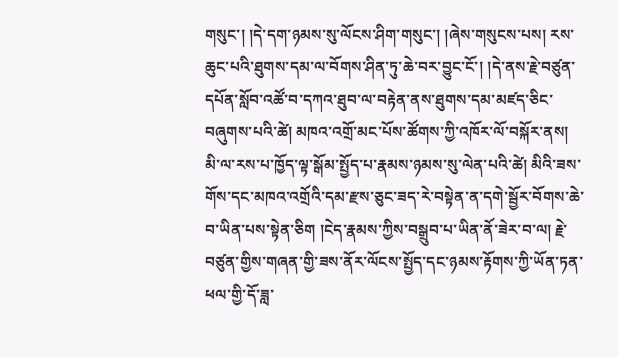གསུང་། །དེ་དག་ཉམས་སུ་ལོངས་ཤིག་གསུང་། །ཞེས་གསུངས་པས། རས་ཆུང་པའི་ཐུགས་དམ་ལ་བོགས་ཤིན་ཏུ་ཆེ་བར་བྱུང་ངོ་། །དེ་ནས་རྗེ་བཙུན་དཔོན་སློབ་འཚོ་བ་དཀའ་ཐུབ་ལ་བརྟེན་ནས་ཐུགས་དམ་མཛད་ཅིང་བཞུགས་པའི་ཚེ། མཁའ་འགྲོ་མང་པོས་ཚོགས་ཀྱི་འཁོར་ལོ་བསྐོར་ནས། མི་ལ་རས་པ་ཁྱོད་ལྟ་སྒོམ་སྤྱོད་པ་རྣམས་ཉམས་སུ་ལེན་པའི་ཚེ། མིའི་ཟས་གོས་དང་མཁའ་འགྲོའི་དམ་རྫས་ཅུང་ཟད་རེ་བསྟེན་ན་དགེ་སྦྱོར་བོགས་ཆེ་བ་ཡིན་པས་སྟེན་ཅིག །ངེད་རྣམས་ཀྱིས་བསྒྲུབ་པ་ཡིན་ནོ་ཟེར་བ་ལ། རྗེ་བཙུན་གྱིས་གཞན་གྱི་ཟས་ནོར་ལོངས་སྤྱོད་དང་ཉམས་རྟོགས་ཀྱི་ཡོན་ཏན་ཕལ་གྱི་དོ་ཟླ་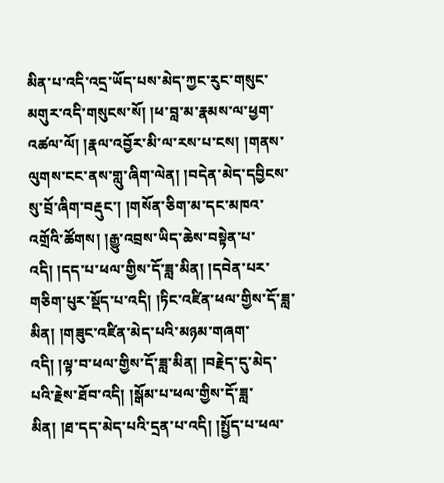མིན་པ་འདི་འདྲ་ཡོད་པས་མེད་ཀྱང་རུང་གསུང་མགུར་འདི་གསུངས་སོ། །ཕ་བླ་མ་རྣམས་ལ་ཕྱག་འཚལ་ལོ། །རྣལ་འབྱོར་མི་ལ་རས་པ་ངས། །གནས་ལུགས་ངང་ནས་གླུ་ཞིག་ལེན། །བདེན་མེད་དབྱིངས་སུ་བྲོ་ཞིག་བརྡུང་། །གསོན་ཅིག་མ་དང་མཁའ་འགྲོའི་ཚོགས། །རྒྱུ་འབྲས་ཡིད་ཆེས་བསྟེན་པ་འདི། །དད་པ་ཕལ་གྱིས་དོ་ཟླ་མིན། །དབེན་པར་གཅིག་པུར་སྡོད་པ་འདི། །ཏིང་འཛིན་ཕལ་གྱིས་དོ་ཟླ་མིན། །གཟུང་འཛིན་མེད་པའི་མཉམ་གཞག་འདི། །ལྟ་བ་ཕལ་གྱིས་དོ་ཟླ་མིན། །བརྗེད་དུ་མེད་པའི་རྗེས་ཐོབ་འདི། །སྒོམ་པ་ཕལ་གྱིས་དོ་ཟླ་མིན། །ཐ་དད་མེད་པའི་དྲན་པ་འདི། །སྤྱོད་པ་ཕལ་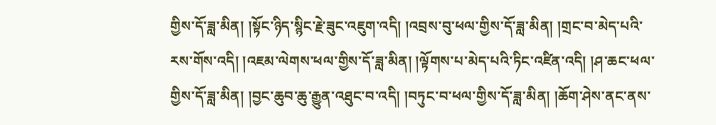གྱིས་དོ་ཟླ་མིན། །སྟོང་ཉིད་སྙིང་རྗེ་ཟུང་འཇུག་འདི། །འབྲས་བུ་ཕལ་གྱིས་དོ་ཟླ་མིན། །གྲང་བ་མེད་པའི་རས་གོས་འདི། །འཇམ་ལེགས་ཕལ་གྱིས་དོ་ཟླ་མིན། །ལྟོགས་པ་མེད་པའི་ཏིང་འཛིན་འདི། །ཤ་ཆང་ཕལ་གྱིས་དོ་ཟླ་མིན། །བྱང་ཆུབ་ཆུ་རྒྱུན་འཐུང་བ་འདི། །བཏུང་བ་ཕལ་གྱིས་དོ་ཟླ་མིན། །ཆོག་ཤེས་ནང་ནས་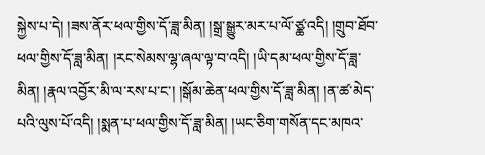སྐྱེས་པ་དེ། །ཟས་ནོར་ཕལ་གྱིས་དོ་ཟླ་མིན། །སྒྲ་སྒྱུར་མར་པ་ལོ་ཙྪ་འདི། །གྲུབ་ཐོབ་ཕལ་གྱིས་དོ་ཟླ་མིན། །རང་སེམས་ལྷ་ཞལ་ལྟ་བ་འདི། །ཡི་དམ་ཕལ་གྱིས་དོ་ཟླ་མིན། །རྣལ་འབྱོར་མི་ལ་རས་པ་ང་། །སྒོམ་ཆེན་ཕལ་གྱིས་དོ་ཟླ་མིན། །ན་ཚ་མེད་པའི་ལུས་པོ་འདི། །སྨན་པ་ཕལ་གྱིས་དོ་ཟླ་མིན། །ཡང་ཅིག་གསོན་དང་མཁའ་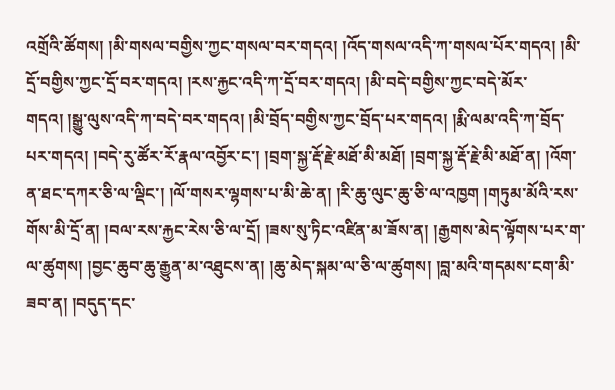འགྲོའི་ཚོགས། །མི་གསལ་བགྱིས་ཀྱང་གསལ་བར་གདའ། །འོད་གསལ་འདི་ཀ་གསལ་པོར་གདའ། །མི་དྲོ་བགྱིས་ཀྱང་དྲོ་བར་གདའ། །རས་རྐྱང་འདི་ཀ་དྲོ་བར་གདའ། །མི་བདེ་བགྱིས་ཀྱང་བདེ་མོར་གདའ། །སྒྱུ་ལུས་འདི་ཀ་བདེ་བར་གདའ། །མི་བྲོད་བགྱིས་ཀྱང་བྲོད་པར་གདའ། །རྨི་ལམ་འདི་ཀ་བྲོད་པར་གདའ། །བདེ་རུ་ཚོར་རོ་རྣལ་འབྱོར་ང་། །བྲག་སྐྱ་རྡོ་རྗེ་མཐོ་མི་མཐོ། །བྲག་སྐྱ་རྡོ་རྗེ་མི་མཐོ་ན། །འོག་ན་ཐང་དཀར་ཅི་ལ་ལྡིང་། །ལོ་གསར་ལྷགས་པ་མི་ཆེ་ན། །རི་ཆུ་ལུང་ཆུ་ཅི་ལ་འཁྱག །གཏུམ་མོའི་རས་གོས་མི་དྲོ་ན། །བལ་རས་རྐྱང་རེས་ཅི་ལ་དྲོ། །ཟས་སུ་ཏིང་འཛིན་མ་ཟོས་ན། །རྒྱགས་མེད་ལྟོགས་པར་ག་ལ་ཚུགས། །བྱང་ཆུབ་ཆུ་རྒྱུན་མ་འཐུངས་ན། །ཆུ་མེད་སྐམ་ལ་ཅི་ལ་ཚུགས། །བླ་མའི་གདམས་ངག་མི་ཟབ་ན། །བདུད་དང་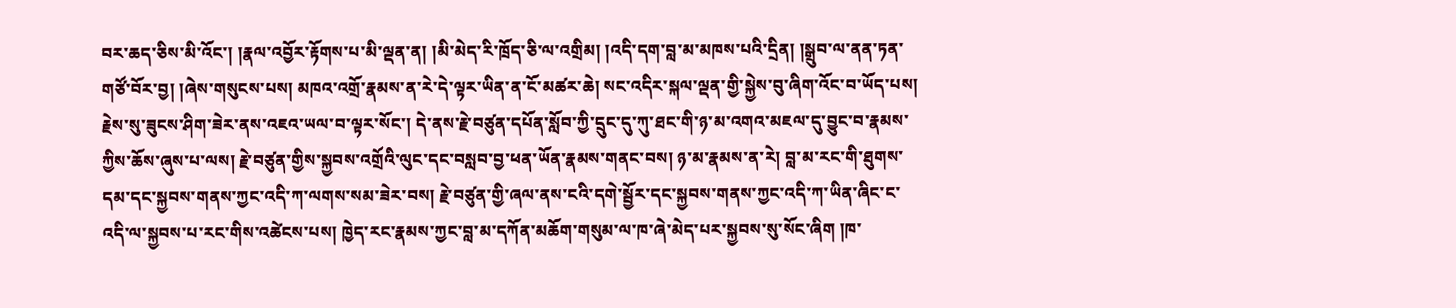བར་ཆད་ཅིས་མི་འོང་། །རྣལ་འབྱོར་རྟོགས་པ་མི་ལྡན་ན། །མི་མེད་རི་ཁྲོད་ཅི་ལ་འགྲིམ། །འདི་དག་བླ་མ་མཁས་པའི་དྲིན། །སྒྲུབ་ལ་ནན་ཏན་གཙོ་བོར་བྱ། །ཞེས་གསུངས་པས། མཁའ་འགྲོ་རྣམས་ན་རེ་དེ་ལྟར་ཡིན་ན་ངོ་མཚར་ཆེ། སང་འདིར་སྐལ་ལྡན་གྱི་སྐྱེས་བུ་ཞིག་འོང་བ་ཡོད་པས། རྗེས་སུ་ཟུངས་ཤིག་ཟེར་ནས་འཇའ་ཡལ་བ་ལྟར་སོང་། དེ་ནས་རྗེ་བཙུན་དཔོན་སློབ་ཀྱི་དྲུང་དུ་ཀུ་ཐང་གི་ཉ་མ་འགའ་མཇལ་དུ་བྱུང་བ་རྣམས་ཀྱིས་ཆོས་ཞུས་པ་ལས། རྗེ་བཙུན་གྱིས་སྐྱབས་འགྲོའི་ལུང་དང་བསླབ་བྱ་ཕན་ཡོན་རྣམས་གནང་བས། ཉ་མ་རྣམས་ན་རེ། བླ་མ་རང་གི་ཐུགས་དམ་དང་སྐྱབས་གནས་ཀྱང་འདི་ཀ་ལགས་སམ་ཟེར་བས། རྗེ་བཙུན་གྱི་ཞལ་ནས་ངའི་དགེ་སྦྱོར་དང་སྐྱབས་གནས་ཀྱང་འདི་ཀ་ཡིན་ཞིང་ང་འདི་ལ་སྐྱབས་པ་རང་གིས་འཚེངས་པས། ཁྱེད་རང་རྣམས་ཀྱང་བླ་མ་དཀོན་མཆོག་གསུམ་ལ་ཁ་ཞེ་མེད་པར་སྐྱབས་སུ་སོང་ཞིག །ཁ་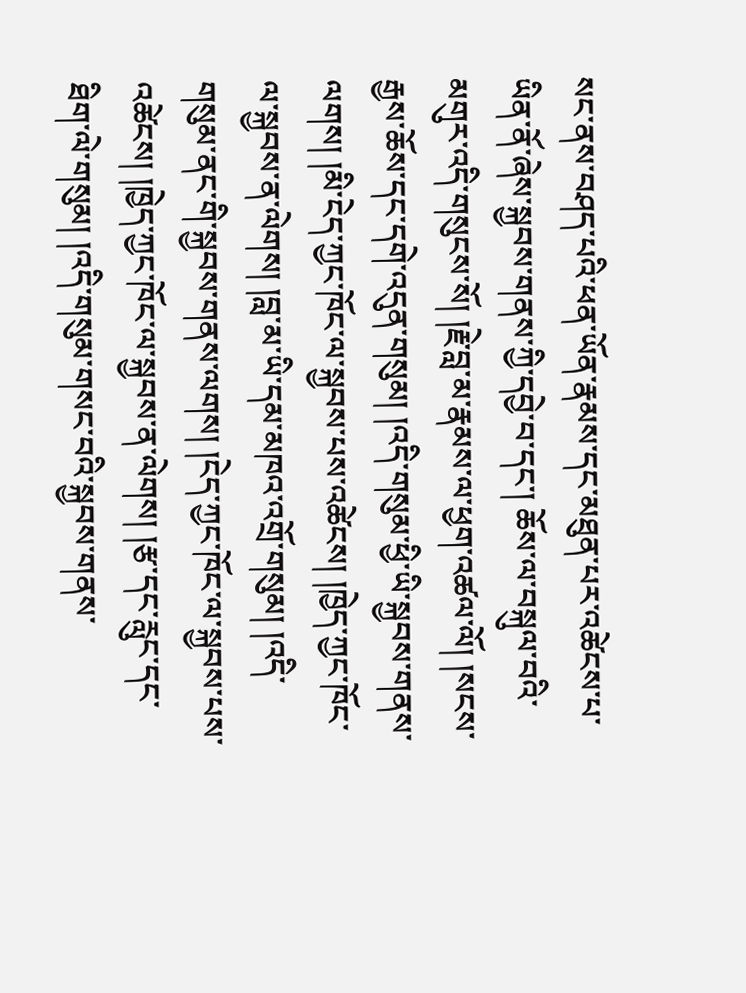སང་ནས་བཤད་པའི་ཕན་ཡོན་རྣམས་དང་མཐུན་པར་འཚེངས་པ་ཡིན་ནོ་ཞེས་སྐྱབས་གནས་ཀྱི་དབྱེ་བ་དང་། ཆོས་ལ་བསྐུལ་བའི་མགུར་འདི་གསུངས་སོ། །རྗེ་བླ་མ་རྣམས་ལ་ཕྱག་འཚལ་ལོ། །སངས་རྒྱས་ཆོས་དང་དགེ་འདུན་གསུམ། །འདི་གསུམ་ཕྱི་ཡི་སྐྱབས་གནས་ལགས། །མི་ངེད་ཀྱང་ཁོང་ལ་སྐྱབས་པས་འཚེངས། །ཁྱེད་ཀྱང་ཁོང་ལ་སྐྱབས་ན་ལེགས། །བླ་མ་ཡི་དམ་མཁའ་འགྲོ་གསུམ། །འདི་གསུམ་ནང་གི་སྐྱབས་གནས་ལགས། །ངེད་ཀྱང་ཁོང་ལ་སྐྱབས་པས་འཚེངས། །ཁྱེད་ཀྱང་ཁོང་ལ་སྐྱབས་ན་ལེགས། །རྩ་དང་རླུང་དང་ཐིག་ལེ་གསུམ། །འདི་གསུམ་གསང་བའི་སྐྱབས་གནས་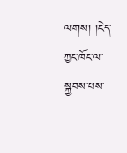ལགས། །ངེད་ཀྱང་ཁོང་ལ་སྐྱབས་པས་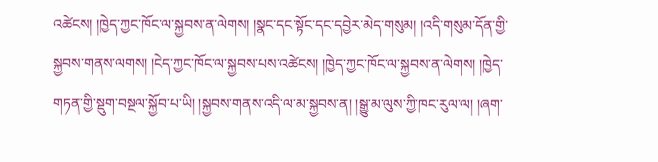འཚེངས། །ཁྱེད་ཀྱང་ཁོང་ལ་སྐྱབས་ན་ལེགས། །སྣང་དང་སྟོང་དང་དབྱེར་མེད་གསུམ། །འདི་གསུམ་དོན་གྱི་སྐྱབས་གནས་ལགས། །ངེད་ཀྱང་ཁོང་ལ་སྐྱབས་པས་འཚེངས། །ཁྱེད་ཀྱང་ཁོང་ལ་སྐྱབས་ན་ལེགས། །ཁྱེད་གཏན་གྱི་སྡུག་བསྔལ་སྐྱོབ་པ་ཡི། །སྐྱབས་གནས་འདི་ལ་མ་སྐྱབས་ན། །སྒྱུ་མ་ལུས་ཀྱི་ཁང་རུལ་ལ། །ཞག་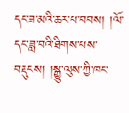དང་ཟ་མའི་ཆར་པ་བབས། །ལོ་དང་ཟླ་བའི་ཐིགས་པས་བརྡུངས། །སྒྱུ་ལུས་ཀྱི་ཁང་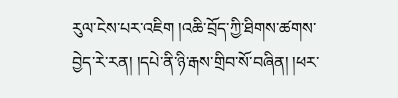རུལ་ངེས་པར་འཇིག །འཆི་བྲོད་ཀྱི་ཐིགས་ཚགས་བྱེད་རེ་རན། །དཔེ་ནི་ཉི་རྒས་གྲིབ་སོ་བཞིན། །ཕར་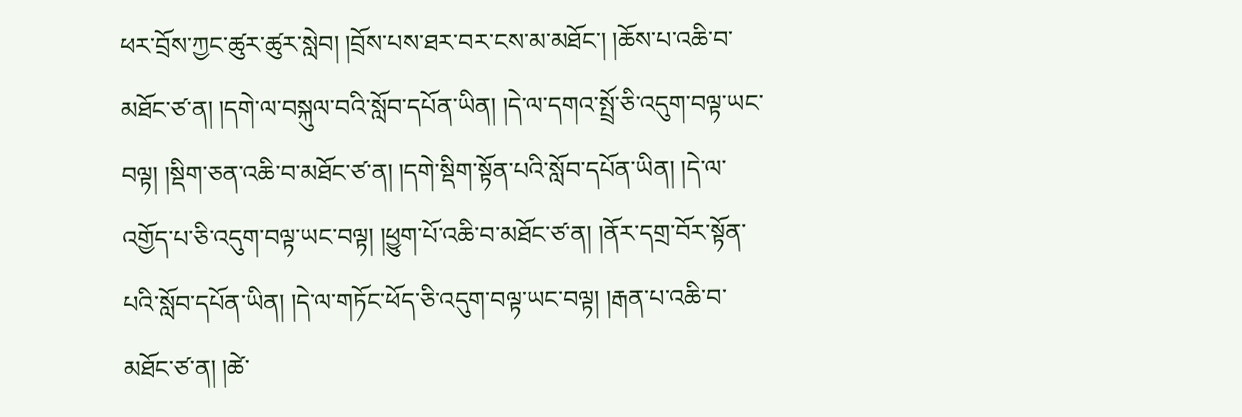ཕར་བྲོས་ཀྱང་ཚུར་ཚུར་སླེབ། །བྲོས་པས་ཐར་བར་ངས་མ་མཐོང་། །ཆོས་པ་འཆི་བ་མཐོང་ཙ་ན། །དགེ་ལ་བསྐུལ་བའི་སློབ་དཔོན་ཡིན། །དེ་ལ་དགའ་སྤྲོ་ཅི་འདུག་བལྟ་ཡང་བལྟ། །སྡིག་ཅན་འཆི་བ་མཐོང་ཙ་ན། །དགེ་སྡིག་སྟོན་པའི་སློབ་དཔོན་ཡིན། །དེ་ལ་འགྱོད་པ་ཅི་འདུག་བལྟ་ཡང་བལྟ། །ཕྱུག་པོ་འཆི་བ་མཐོང་ཙ་ན། །ནོར་དགྲ་བོར་སྟོན་པའི་སློབ་དཔོན་ཡིན། །དེ་ལ་གཏོང་ཕོད་ཅི་འདུག་བལྟ་ཡང་བལྟ། །རྒན་པ་འཆི་བ་མཐོང་ཙ་ན། །ཚེ་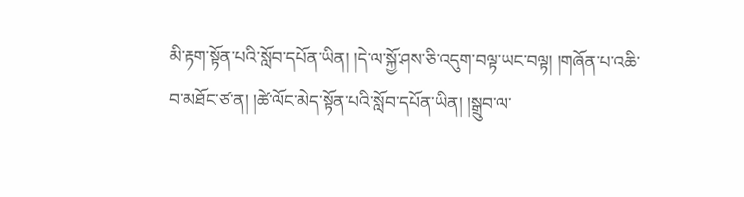མི་རྟག་སྟོན་པའི་སློབ་དཔོན་ཡིན། །དེ་ལ་སྐྱོ་ཤས་ཅི་འདུག་བལྟ་ཡང་བལྟ། །གཞོན་པ་འཆི་བ་མཐོང་ཙ་ན། །ཚེ་ལོང་མེད་སྟོན་པའི་སློབ་དཔོན་ཡིན། །སྒྲུབ་ལ་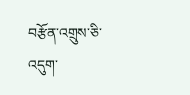བརྩོན་འགྲུས་ཅི་འདུག་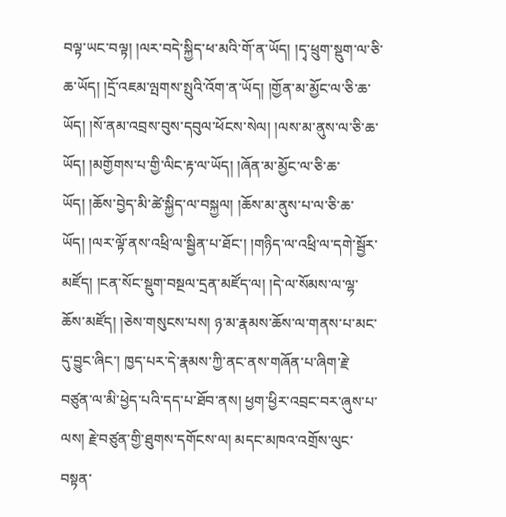བལྟ་ཡང་བལྟ། །ལར་བདེ་སྐྱིད་ཕ་མའི་གོ་ན་ཡོད། །དྭ་ཕྲུག་སྡུག་ལ་ཅི་ཆ་ཡོད། །དྲོ་འཇམ་ལྤགས་སྤུའི་འོག་ན་ཡོད། །གྱོན་མ་མྱོང་ལ་ཅི་ཆ་ཡོད། །སོ་ནམ་འབྲས་བུས་དབུལ་ཕོངས་སེལ། །ལས་མ་ནུས་ལ་ཅི་ཆ་ཡོད། །མགྱོགས་པ་གྱི་ལིང་རྟ་ལ་ཡོད། །ཞོན་མ་མྱོང་ལ་ཅི་ཆ་ཡོད། །ཆོས་བྱེད་མི་ཚེ་སྐྱིད་ལ་བསྐྱལ། །ཆོས་མ་ནུས་པ་ལ་ཅི་ཆ་ཡོད། །ལར་ལྟོ་ནས་འཕྲི་ལ་སྦྱིན་པ་ཐོང་། །གཉིད་ལ་འཕྲི་ལ་དགེ་སྦྱོར་མཛོད། །ངན་སོང་སྡུག་བསྔལ་དྲན་མཛོད་ལ། །དེ་ལ་སོམས་ལ་ལྷ་ཆོས་མཛོད། །ཅེས་གསུངས་པས། ཉ་མ་རྣམས་ཆོས་ལ་གནས་པ་མང་དུ་བྱུང་ཞིང་། ཁྱད་པར་དེ་རྣམས་ཀྱི་ནང་ནས་གཞོན་པ་ཞིག་རྗེ་བཙུན་ལ་མི་ཕྱེད་པའི་དད་པ་ཐོབ་ནས། ཕྱག་ཕྱིར་འབྲང་བར་ཞུས་པ་ལས། རྗེ་བཙུན་གྱི་ཐུགས་དགོངས་ལ། མདང་མཁའ་འགྲོས་ལུང་བསྟན་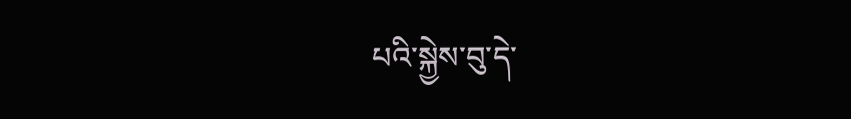པའི་སྐྱེས་བུ་དེ་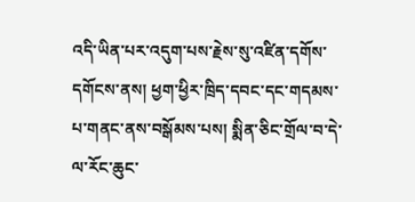འདི་ཡིན་པར་འདུག་པས་རྗེས་སུ་འཛིན་དགོས་དགོངས་ནས། ཕྱག་ཕྱིར་ཁྲིད་དབང་དང་གདམས་པ་གནང་ནས་བསྒོམས་པས། སྨིན་ཅིང་གྲོལ་བ་དེ་ལ་རོང་ཆུང་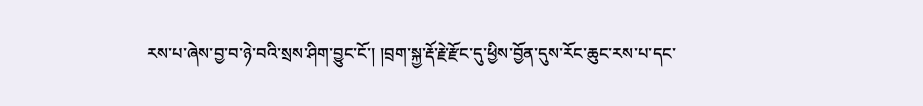རས་པ་ཞེས་བྱ་བ་ཉེ་བའི་སྲས་ཤིག་བྱུང་ངོ་། །བྲག་སྐྱ་རྡོ་རྗེ་རྫོང་དུ་ཕྱིས་བྱོན་དུས་རོང་ཆུང་རས་པ་དང་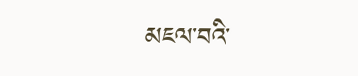མཇལ་བའི་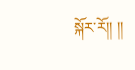སྐོར་རོ།། །།